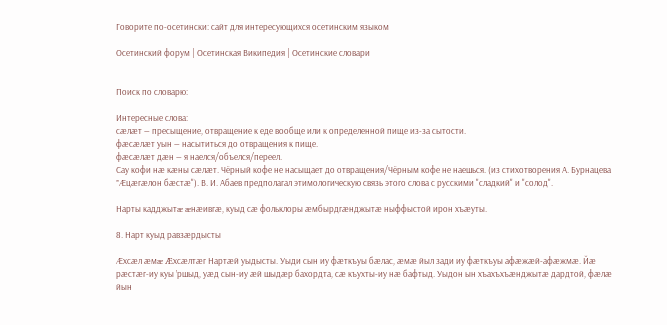Говорите по-осетински: сайт для интересующихся осетинским языком

Осетинский форум | Осетинская Википедия | Осетинские словари


Поиск по словарю:

Интересные слова:
сæлæт — пресыщение, отвращение к еде вообще или к определенной пище из-за сытости.
фæсæлæт уын — насытиться до отвращения к пище.
фæсæлæт дæн — я наелся/объелся/переел.
Сау кофи нæ кæны сæлæт. Чёрный кофе не насыщает до отвращения/Чёрным кофе не наешься. (из стихотворения А. Бурнацева "Æцæгæлон бæстæ"). В. И. Абаев предполагал этимологическую связь этого слова с русскими "сладкий" и "солод".

Нарты кадджытæ æнæивгæ, куыд сæ фольклоры æмбырдгæнджытæ ныффыстой ирон хъæуты.

8. Нарт куыд равзæрдысты

Æхсæл æмæ Æхсæлтæг Нартæй уыдысты. Уыди сын иу фæткъуы бæлас, æмæ йыл зади иу фæткъуы афæжæй-афæжмæ. Йæ рæстæг-иу куы ’ршыд, уæд сын-иу æй шыдæр бахордта, сæ къухты-иу нæ бафтыд. Уыдон ын хъахъхъæнджытæ дардтой, фæлæ йын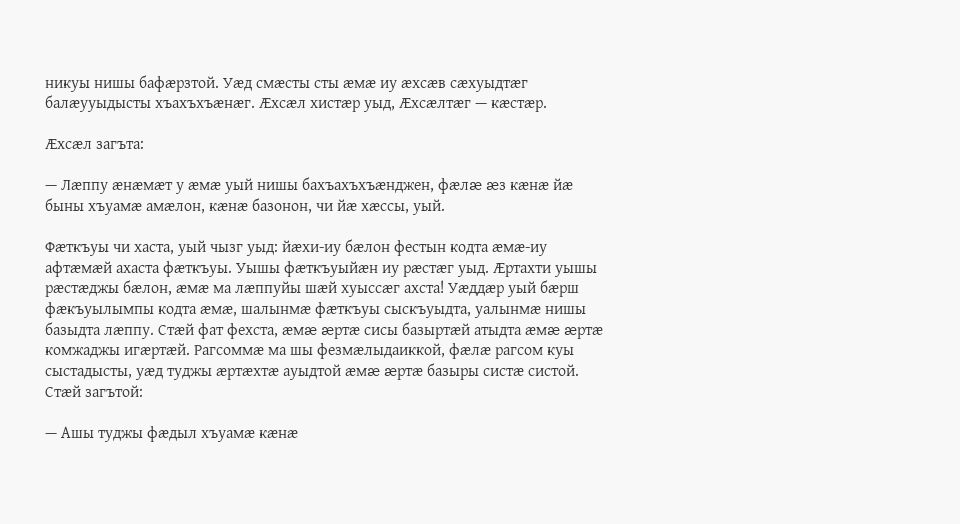никуы нишы бафæрзтой. Уæд смæсты сты æмæ иу æхсæв сæхуыдтæг балæууыдысты хъахъхъæнæг. Æхсæл хистæр уыд, Æхсæлтæг — кæстæр.

Æхсæл загъта:

— Лæппу æнæмæт у æмæ уый нишы бахъахъхъæнджен, фæлæ æз кæнæ йæ быны хъуамæ амæлон, кæнæ базонон, чи йæ хæссы, уый.

Фæткъуы чи хаста, уый чызг уыд: йæхи-иу бæлон фестын кодта æмæ-иу афтæмæй ахаста фæткъуы. Уышы фæткъуыйæн иу рæстæг уыд. Æртахти уышы рæстæджы бæлон, æмæ ма лæппуйы шæй хуыссæг ахста! Уæддæр уый бæрш фæкъуылымпы кодта æмæ, шалынмæ фæткъуы сыскъуыдта, уалынмæ нишы базыдта лæппу. Стæй фат фехста, æмæ æртæ сисы базыртæй атыдта æмæ æртæ комжаджы игæртæй. Рагсоммæ ма шы фезмæлыдаиккой, фæлæ рагсом куы сыстадысты, уæд туджы æртæхтæ ауыдтой æмæ æртæ базыры систæ систой. Стæй загътой:

— Ашы туджы фæдыл хъуамæ кæнæ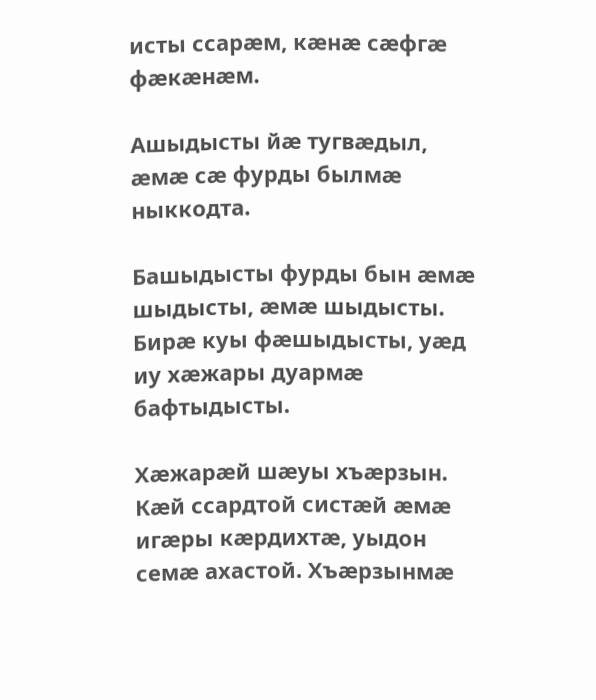исты ссарæм, кæнæ сæфгæ фæкæнæм.

Ашыдысты йæ тугвæдыл, æмæ сæ фурды былмæ ныккодта.

Башыдысты фурды бын æмæ шыдысты, æмæ шыдысты. Бирæ куы фæшыдысты, уæд иу хæжары дуармæ бафтыдысты.

Хæжарæй шæуы хъæрзын. Кæй ссардтой систæй æмæ игæры кæрдихтæ, уыдон семæ ахастой. Хъæрзынмæ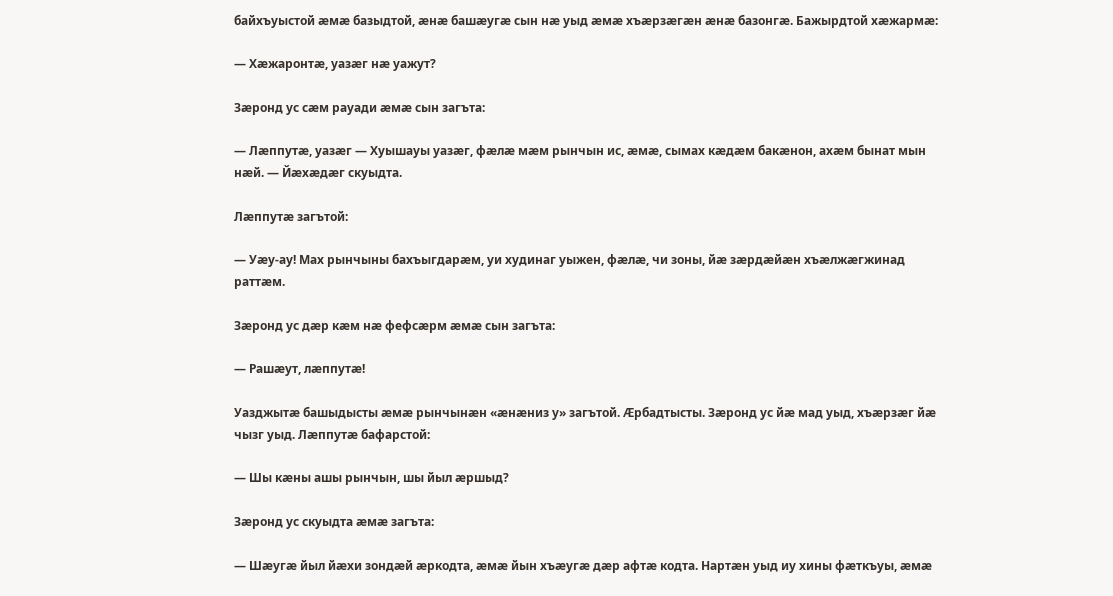байхъуыстой æмæ базыдтой, æнæ башæугæ сын нæ уыд æмæ хъæрзæгæн æнæ базонгæ. Бажырдтой хæжармæ:

— Хæжаронтæ, уазæг нæ уажут?

Зæронд ус сæм рауади æмæ сын загъта:

— Лæппутæ, уазæг — Хуышауы уазæг, фæлæ мæм рынчын ис, æмæ, сымах кæдæм бакæнон, ахæм бынат мын нæй. — Йæхæдæг скуыдта.

Лæппутæ загътой:

— Уæу-ау! Мах рынчыны бахъыгдарæм, уи худинаг уыжен, фæлæ, чи зоны, йæ зæрдæйæн хъæлжæгжинад раттæм.

Зæронд ус дæр кæм нæ фефсæрм æмæ сын загъта:

— Рашæут, лæппутæ!

Уазджытæ башыдысты æмæ рынчынæн «æнæниз у» загътой. Æрбадтысты. Зæронд ус йæ мад уыд, хъæрзæг йæ чызг уыд. Лæппутæ бафарстой:

— Шы кæны ашы рынчын, шы йыл æршыд?

Зæронд ус скуыдта æмæ загъта:

— Шæугæ йыл йæхи зондæй æркодта, æмæ йын хъæугæ дæр афтæ кодта. Нартæн уыд иу хины фæткъуы, æмæ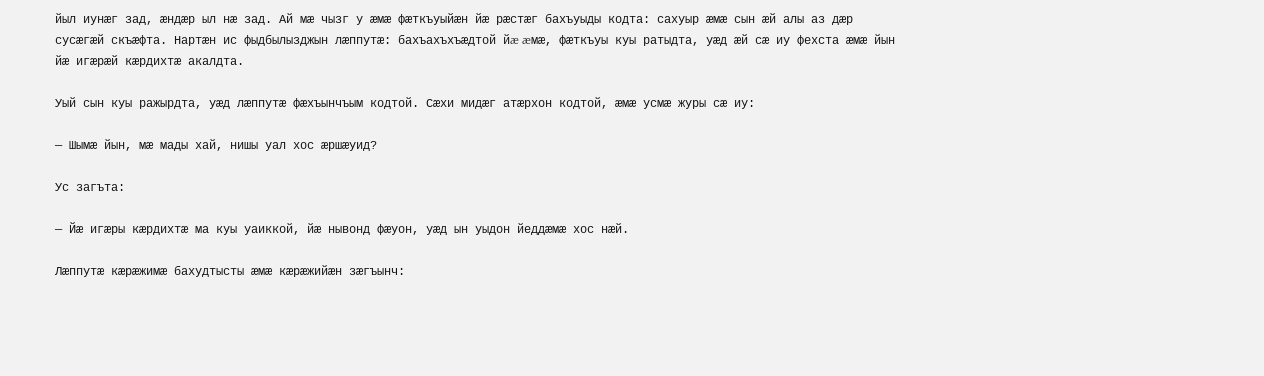йыл иунæг зад, æндæр ыл нæ зад. Ай мæ чызг у æмæ фæткъуыйæн йæ рæстæг бахъуыды кодта: сахуыр æмæ сын æй алы аз дæр сусæгæй скъæфта. Нартæн ис фыдбылызджын лæппутæ: бахъахъхъæдтой йæ æмæ, фæткъуы куы ратыдта, уæд æй сæ иу фехста æмæ йын йæ игæрæй кæрдихтæ акалдта.

Уый сын куы ражырдта, уæд лæппутæ фæхъынчъым кодтой. Сæхи мидæг атæрхон кодтой, æмæ усмæ журы сæ иу:

— Шымæ йын, мæ мады хай, нишы уал хос æршæуид?

Ус загъта:

— Йæ игæры кæрдихтæ ма куы уаиккой, йæ нывонд фæуон, уæд ын уыдон йеддæмæ хос нæй.

Лæппутæ кæрæжимæ бахудтысты æмæ кæрæжийæн зæгъынч: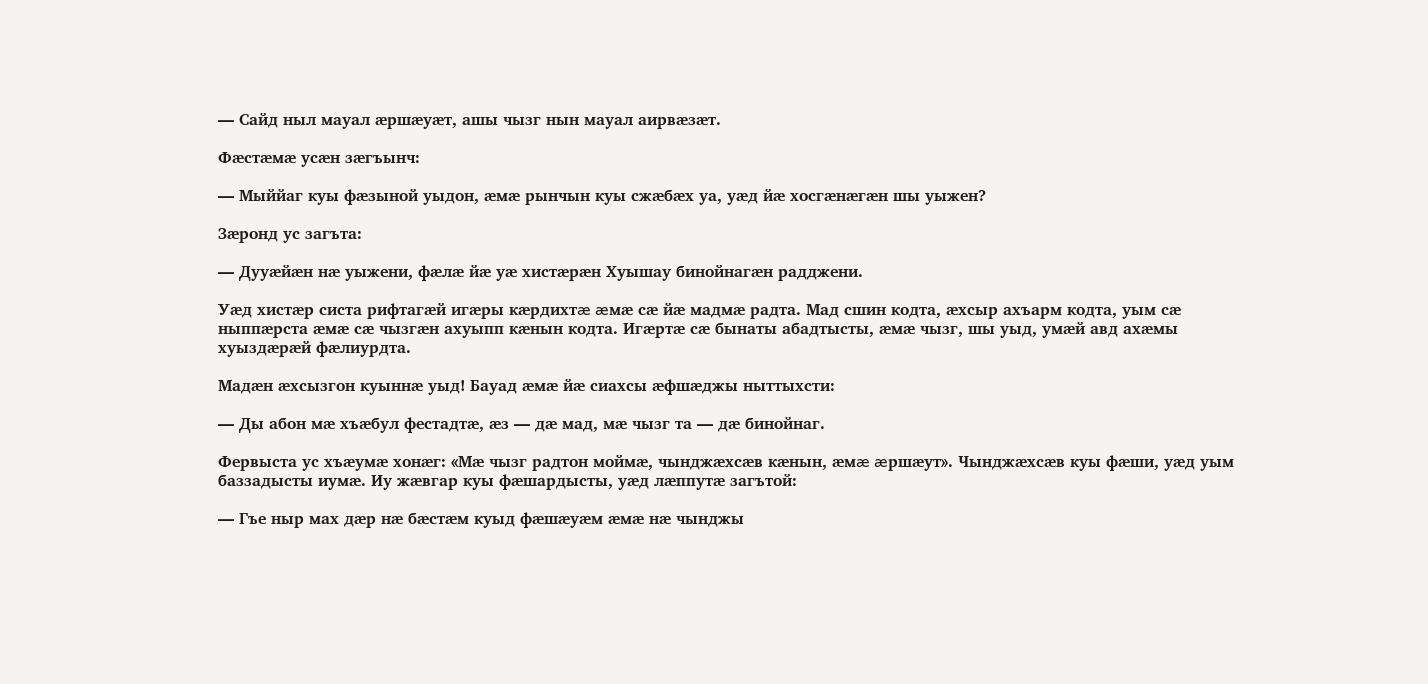— Сайд ныл мауал æршæуæт, ашы чызг нын мауал аирвæзæт.

Фæстæмæ усæн зæгъынч:

— Мыййаг куы фæзыной уыдон, æмæ рынчын куы сжæбæх уа, уæд йæ хосгæнæгæн шы уыжен?

Зæронд ус загъта:

— Дууæйæн нæ уыжени, фæлæ йæ уæ хистæрæн Хуышау бинойнагæн радджени.

Уæд хистæр систа рифтагæй игæры кæрдихтæ æмæ сæ йæ мадмæ радта. Мад сшин кодта, æхсыр ахъарм кодта, уым сæ ныппæрста æмæ сæ чызгæн ахуыпп кæнын кодта. Игæртæ сæ бынаты абадтысты, æмæ чызг, шы уыд, умæй авд ахæмы хуыздæрæй фæлиурдта.

Мадæн æхсызгон куыннæ уыд! Бауад æмæ йæ сиахсы æфшæджы ныттыхсти:

— Ды абон мæ хъæбул фестадтæ, æз — дæ мад, мæ чызг та — дæ бинойнаг.

Фервыста ус хъæумæ хонæг: «Мæ чызг радтон моймæ, чынджæхсæв кæнын, æмæ æршæут». Чынджæхсæв куы фæши, уæд уым баззадысты иумæ. Иу жæвгар куы фæшардысты, уæд лæппутæ загътой:

— Гъе ныр мах дæр нæ бæстæм куыд фæшæуæм æмæ нæ чынджы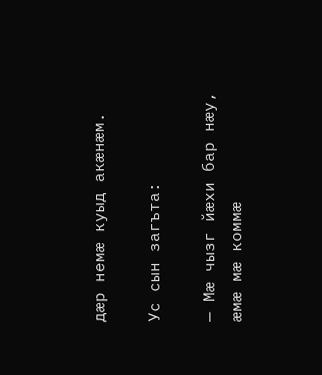дæр немæ куыд акæнæм.

Ус сын загъта:

— Мæ чызг йæхи бар нæу, æмæ мæ коммæ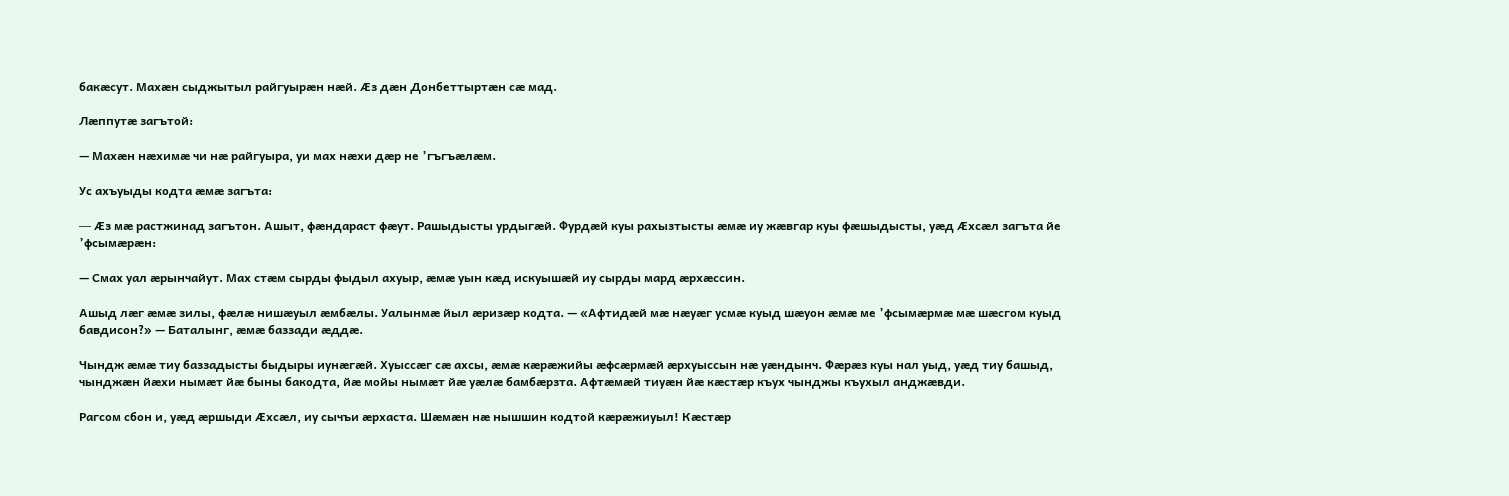бакæсут. Махæн сыджытыл райгуырæн нæй. Æз дæн Донбеттыртæн сæ мад.

Лæппутæ загътой:

— Махæн нæхимæ чи нæ райгуыра, уи мах нæхи дæр не ’гъгъæлæм.

Ус ахъуыды кодта æмæ загъта:

— Æз мæ растжинад загътон. Ашыт, фæндараст фæут. Рашыдысты урдыгæй. Фурдæй куы рахызтысты æмæ иу жæвгар куы фæшыдысты, уæд Æхсæл загъта йе ’фсымæрæн:

— Смах уал æрынчайут. Мах стæм сырды фыдыл ахуыр, æмæ уын кæд искуышæй иу сырды мард æрхæссин.

Ашыд лæг æмæ зилы, фæлæ нишæуыл æмбæлы. Уалынмæ йыл æризæр кодта. — «Афтидæй мæ нæуæг усмæ куыд шæуон æмæ ме ’фсымæрмæ мæ шæсгом куыд бавдисон?» — Баталынг, æмæ баззади æддæ.

Чындж æмæ тиу баззадысты быдыры иунæгæй. Хуыссæг сæ ахсы, æмæ кæрæжийы æфсæрмæй æрхуыссын нæ уæндынч. Фæрæз куы нал уыд, уæд тиу башыд, чынджæн йæхи нымæт йæ быны бакодта, йæ мойы нымæт йæ уæлæ бамбæрзта. Афтæмæй тиуæн йæ кæстæр къух чынджы къухыл анджæвди.

Рагсом сбон и, уæд æршыди Æхсæл, иу сычъи æрхаста. Шæмæн нæ нышшин кодтой кæрæжиуыл! Кæстæр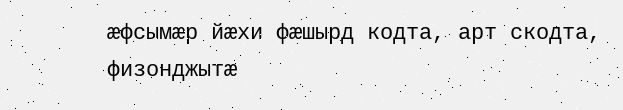æфсымæр йæхи фæшырд кодта, арт скодта, физонджытæ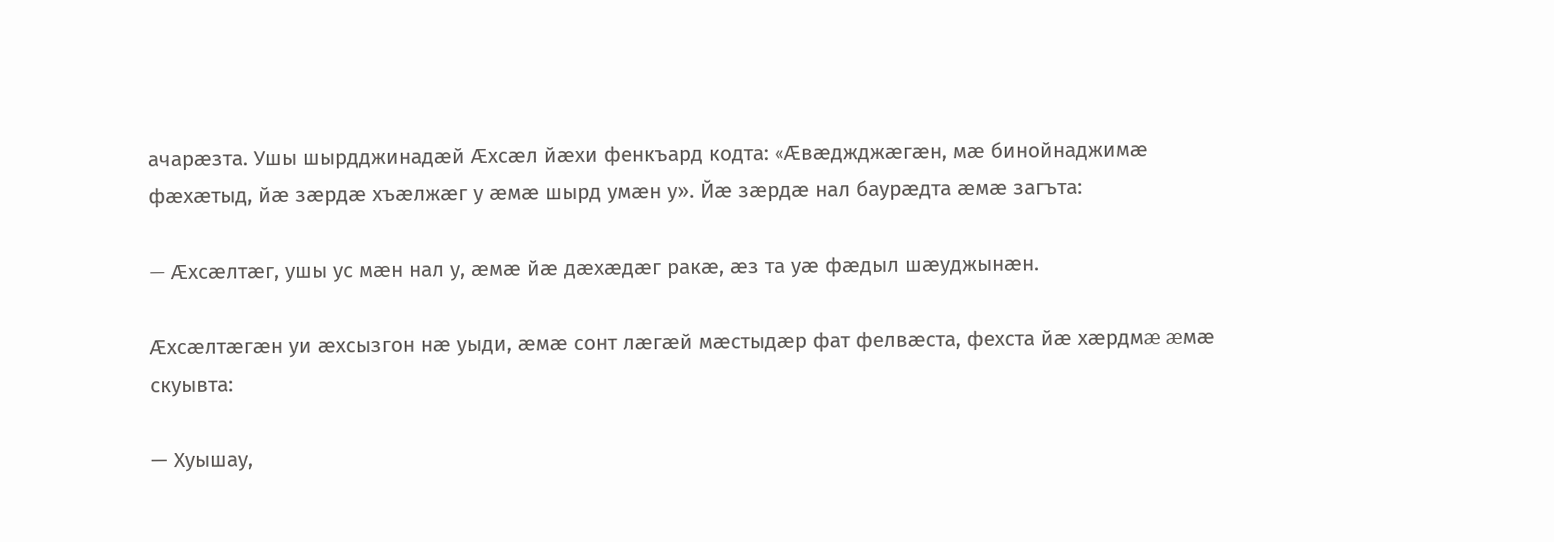ачарæзта. Ушы шырдджинадæй Æхсæл йæхи фенкъард кодта: «Æвæджджæгæн, мæ бинойнаджимæ фæхæтыд, йæ зæрдæ хъæлжæг у æмæ шырд умæн у». Йæ зæрдæ нал баурæдта æмæ загъта:

— Æхсæлтæг, ушы ус мæн нал у, æмæ йæ дæхæдæг ракæ, æз та уæ фæдыл шæуджынæн.

Æхсæлтæгæн уи æхсызгон нæ уыди, æмæ сонт лæгæй мæстыдæр фат фелвæста, фехста йæ хæрдмæ æмæ скуывта:

— Хуышау,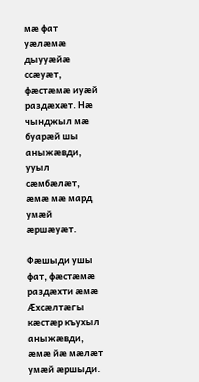мæ фат уæлæмæ дыууæйæ ссæуæт, фæстæмæ иуæй раздæхæт. Нæ чынджыл мæ буарæй шы аныжæвди, ууыл сæмбæлæт, æмæ мæ мард умæй æршæуæт.

Фæшыди ушы фат, фæстæмæ раздæхти æмæ Æхсæлтæгы кæстæр къухыл аныжæвди, æмæ йæ мæлæт умæй æршыди.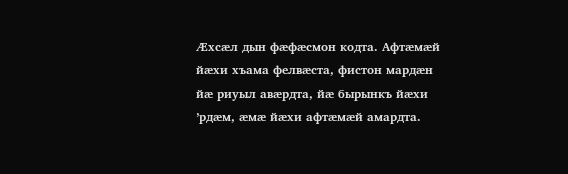Æхсæл дын фæфæсмон кодта. Афтæмæй йæхи хъама фелвæста, фистон мардæн йæ риуыл авæрдта, йæ бырынкъ йæхи ’рдæм, æмæ йæхи афтæмæй амардта.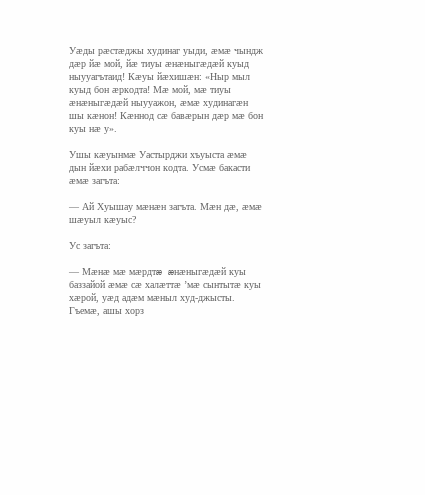Уæды рæстæджы худинаг уыди, æмæ чындж дæр йæ мой, йæ тиуы æнæныгæдæй куыд ныууагътаид! Кæуы йæхишæн: «Ныр мыл куыд бон æркодта! Мæ мой, мæ тиуы æнæныгæдæй ныууажон, æмæ худинагæн шы кæнон! Кæннод сæ бавæрын дæр мæ бон куы нæ у».

Ушы кæуынмæ Уастырджи хъуыста æмæ дын йæхи рабæлччон кодта. Усмæ бакасти æмæ загъта:

— Ай Хуышау мæнæн загъта. Мæн дæ, æмæ шæуыл кæуыс?

Ус загъта:

— Мæнæ мæ мæрдтæ æнæныгæдæй куы баззайой æмæ сæ халæттæ ’мæ сынтытæ куы хæрой, уæд адæм мæныл худ-джысты. Гъемæ, ашы хорз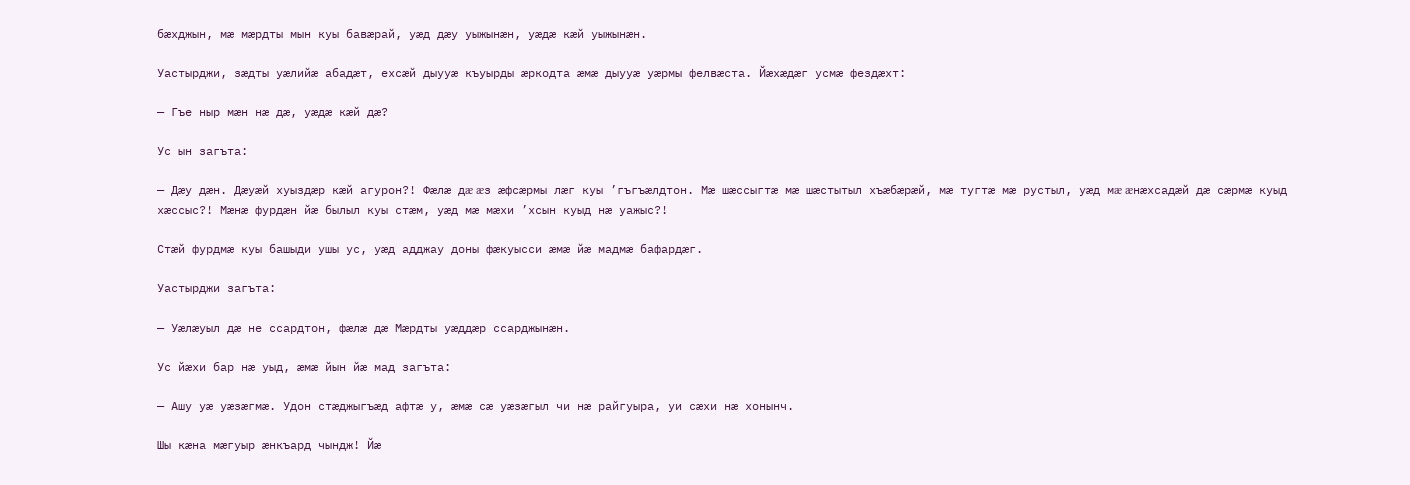бæхджын, мæ мæрдты мын куы бавæрай, уæд дæу уыжынæн, уæдæ кæй уыжынæн.

Уастырджи, зæдты уæлийæ абадæт, ехсæй дыууæ къуырды æркодта æмæ дыууæ уæрмы фелвæста. Йæхæдæг усмæ фездæхт:

— Гъе ныр мæн нæ дæ, уæдæ кæй дæ?

Ус ын загъта:

— Дæу дæн. Дæуæй хуыздæр кæй агурон?! Фæлæ дæ æз æфсæрмы лæг куы ’гъгъæлдтон. Мæ шæссыгтæ мæ шæстытыл хъæбæрæй, мæ тугтæ мæ рустыл, уæд мæ æнæхсадæй дæ сæрмæ куыд хæссыс?! Мæнæ фурдæн йæ былыл куы стæм, уæд мæ мæхи ’хсын куыд нæ уажыс?!

Стæй фурдмæ куы башыди ушы ус, уæд адджау доны фæкуысси æмæ йæ мадмæ бафардæг.

Уастырджи загъта:

— Уæлæуыл дæ не ссардтон, фæлæ дæ Мæрдты уæддæр ссарджынæн.

Ус йæхи бар нæ уыд, æмæ йын йæ мад загъта:

— Ашу уæ уæзæгмæ. Удон стæджыгъæд афтæ у, æмæ сæ уæзæгыл чи нæ райгуыра, уи сæхи нæ хонынч.

Шы кæна мæгуыр æнкъард чындж! Йæ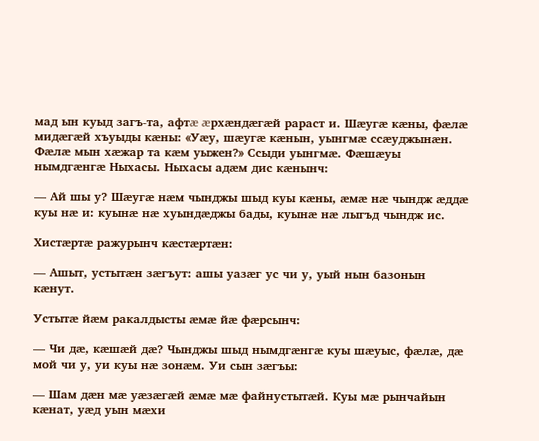мад ын куыд загъ-та, афтæ æрхæндæгæй рараст и. Шæугæ кæны, фæлæ мидæгæй хъуыды кæны: «Уæу, шæугæ кæнын, уынгмæ ссæуджынæн. Фæлæ мын хæжар та кæм уыжен?» Ссыди уынгмæ. Фæшæуы нымдгæнгæ Ныхасы. Ныхасы адæм дис кæнынч:

— Ай шы у? Шæугæ нæм чынджы шыд куы кæны, æмæ нæ чындж æддæ куы нæ и: куынæ нæ хуындæджы бады, куынæ нæ лыгъд чындж ис.

Хистæртæ ражурынч кæстæртæн:

— Ашыт, устытæн зæгъут: ашы уазæг ус чи у, уый нын базонын кæнут.

Устытæ йæм ракалдысты æмæ йæ фæрсынч:

— Чи дæ, кæшæй дæ? Чынджы шыд нымдгæнгæ куы шæуыс, фæлæ, дæ мой чи у, уи куы нæ зонæм. Уи сын зæгъы:

— Шам дæн мæ уæзæгæй æмæ мæ файнустытæй. Куы мæ рынчайын кæнат, уæд уын мæхи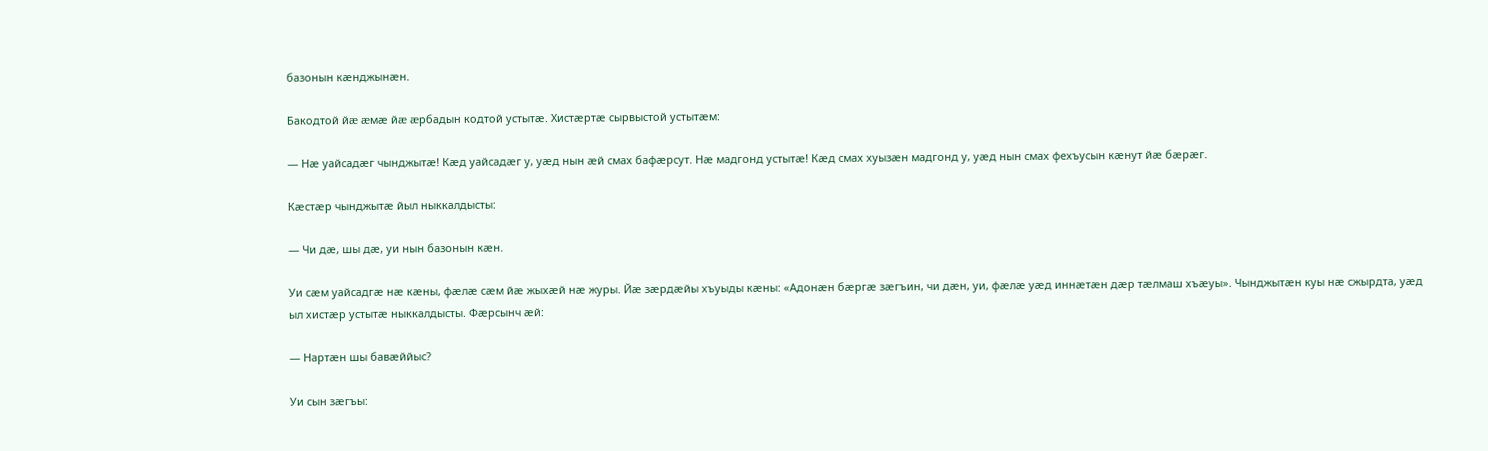базонын кæнджынæн.

Бакодтой йæ æмæ йæ æрбадын кодтой устытæ. Хистæртæ сырвыстой устытæм:

— Нæ уайсадæг чынджытæ! Кæд уайсадæг у, уæд нын æй смах бафæрсут. Нæ мадгонд устытæ! Кæд смах хуызæн мадгонд у, уæд нын смах фехъусын кæнут йæ бæрæг.

Кæстæр чынджытæ йыл ныккалдысты:

— Чи дæ, шы дæ, уи нын базонын кæн.

Уи сæм уайсадгæ нæ кæны, фæлæ сæм йæ жыхæй нæ журы. Йæ зæрдæйы хъуыды кæны: «Адонæн бæргæ зæгъин, чи дæн, уи, фæлæ уæд иннæтæн дæр тæлмаш хъæуы». Чынджытæн куы нæ сжырдта, уæд ыл хистæр устытæ ныккалдысты. Фæрсынч æй:

— Нартæн шы бавæййыс?

Уи сын зæгъы: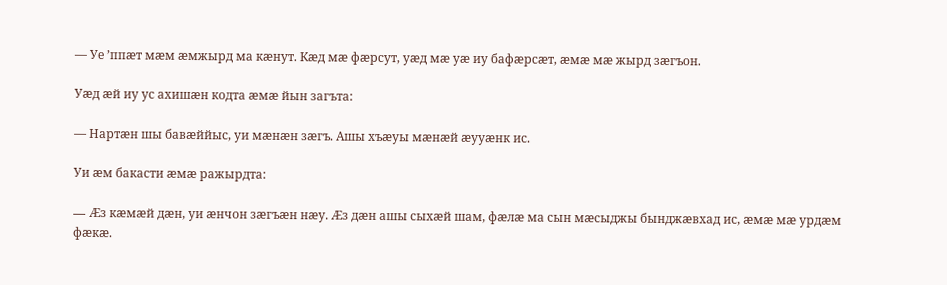— Уе ’ппæт мæм æмжырд ма кæнут. Кæд мæ фæрсут, уæд мæ уæ иу бафæрсæт, æмæ мæ жырд зæгъон.

Уæд æй иу ус ахишæн кодта æмæ йын загъта:

— Нартæн шы бавæййыс, уи мæнæн зæгъ. Ашы хъæуы мæнæй æууæнк ис.

Уи æм бакасти æмæ ражырдта:

— Æз кæмæй дæн, уи æнчон зæгъæн нæу. Æз дæн ашы сыхæй шам, фæлæ ма сын мæсыджы бынджæвхад ис, æмæ мæ урдæм фæкæ.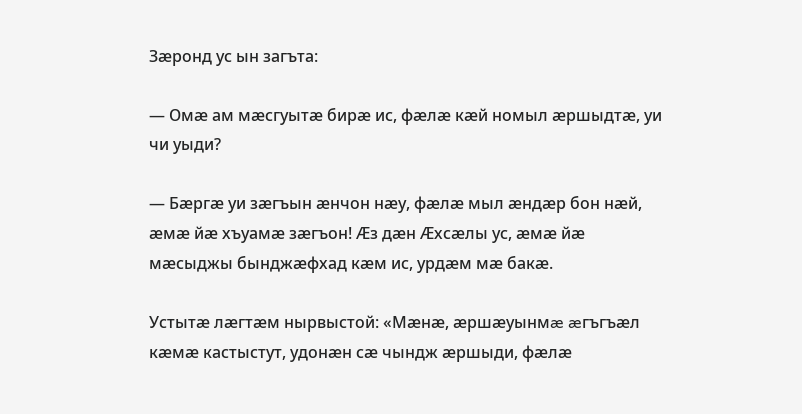Зæронд ус ын загъта:

— Омæ ам мæсгуытæ бирæ ис, фæлæ кæй номыл æршыдтæ, уи чи уыди?

— Бæргæ уи зæгъын æнчон нæу, фæлæ мыл æндæр бон нæй, æмæ йæ хъуамæ зæгъон! Æз дæн Æхсæлы ус, æмæ йæ мæсыджы бынджæфхад кæм ис, урдæм мæ бакæ.

Устытæ лæгтæм нырвыстой: «Мæнæ, æршæуынмæ æгъгъæл кæмæ кастыстут, удонæн сæ чындж æршыди, фæлæ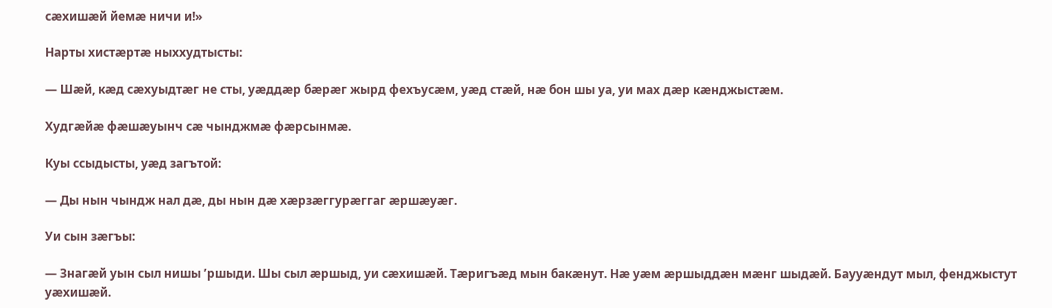сæхишæй йемæ ничи и!»

Нарты хистæртæ ныххудтысты:

— Шæй, кæд сæхуыдтæг не сты, уæддæр бæрæг жырд фехъусæм, уæд стæй, нæ бон шы уа, уи мах дæр кæнджыстæм.

Худгæйæ фæшæуынч сæ чынджмæ фæрсынмæ.

Куы ссыдысты, уæд загътой:

— Ды нын чындж нал дæ, ды нын дæ хæрзæггурæггаг æршæуæг.

Уи сын зæгъы:

— Знагæй уын сыл нишы ’ршыди. Шы сыл æршыд, уи сæхишæй. Тæригъæд мын бакæнут. Нæ уæм æршыддæн мæнг шыдæй. Баууæндут мыл, фенджыстут уæхишæй.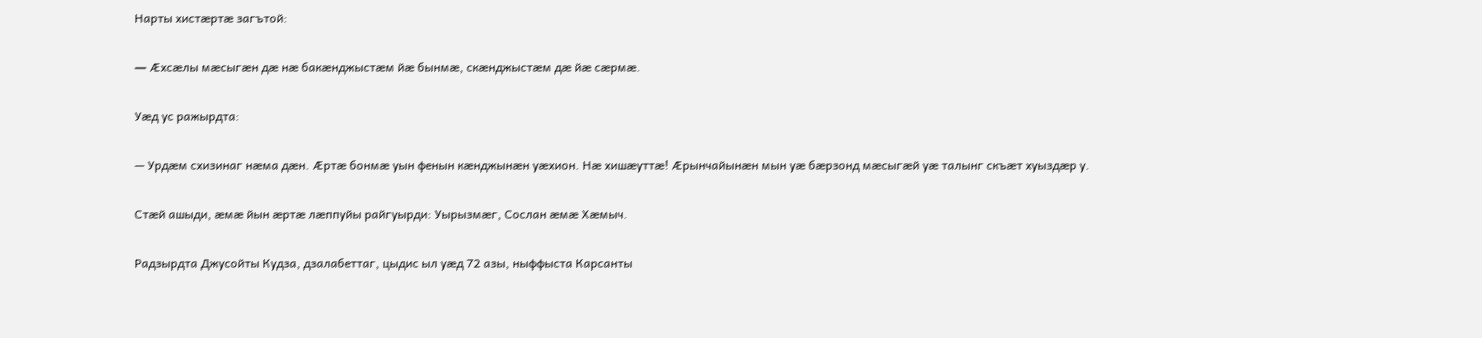Нарты хистæртæ загътой:

— Æхсæлы мæсыгæн дæ нæ бакæнджыстæм йæ бынмæ, скæнджыстæм дæ йæ сæрмæ.

Уæд ус ражырдта:

— Урдæм схизинаг нæма дæн. Æртæ бонмæ уын фенын кæнджынæн уæхион. Нæ хишæуттæ! Æрынчайынæн мын уæ бæрзонд мæсыгæй уæ талынг скъæт хуыздæр у.

Стæй ашыди, æмæ йын æртæ лæппуйы райгуырди: Уырызмæг, Сослан æмæ Хæмыч.

Радзырдта Джусойты Кудза, дзалабеттаг, цыдис ыл уæд 72 азы, ныффыста Карсанты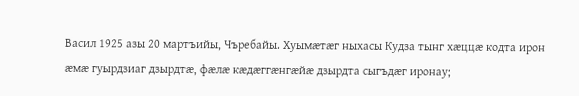Васил 1925 азы 20 мартъийы, Чъребайы. Хуымæтæг ныхасы Кудза тынг хæццæ кодта ирон æмæ гуырдзиаг дзырдтæ, фæлæ кæдæггæнгæйæ дзырдта сыгъдæг иронау;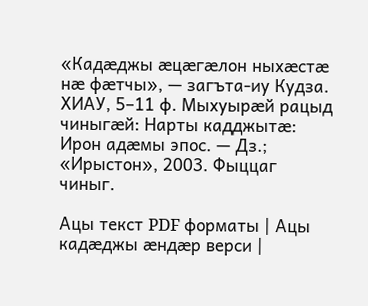«Кадæджы æцæгæлон ныхæстæ нæ фæтчы», — загъта-иу Кудза. ХИАУ, 5–11 ф. Мыхуырæй рацыд чиныгæй: Нарты кадджытæ: Ирон адæмы эпос. — Дз.; «Ирыстон», 2003. Фыццаг чиныг.

Ацы текст PDF форматы | Ацы кадæджы æндæр верси |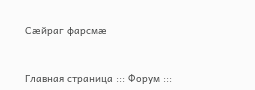Сæйраг фарсмæ


Главная страница ::: Форум :::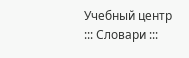Учебный центр ::: Словари :::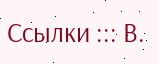Ссылки ::: В.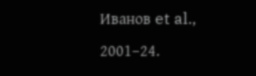Иванов et al., 2001–24.